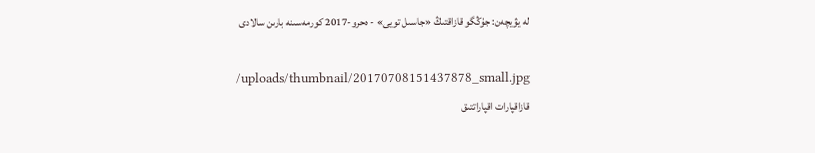لە يۋيچەن: جۇڭگو قازاقتىڭ «جاسىل تويى» - ەحرو-2017 كورمەسىنە بارىن سالادى

/uploads/thumbnail/20170708151437878_small.jpg
قازاقپارات اقپاراتتىق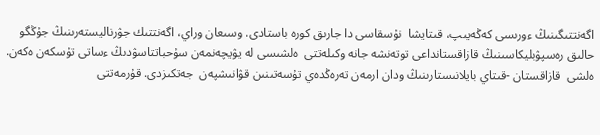اگەنتتىگىنىڭ ءورىسى كەڭەيىپ، قىتايشا  نۇسقاسى دا جارىق كورە باستادى. وسىعان وراي، اگەنتتىك جۋرناليستەرىنىڭ جۇڭگو حالىق رەسپۋبليكاسىنىڭ قازاقستانداعى توتەنشە جانە وكىلەتتى  ەلشىسى لە يۋيچەنمەن سۇحباتتاسۋدىڭ ءساتى تۇسكەن ەكەن. ەلشى  قازاقستان -قىتاي بايلانىستارىنىڭ ودان ارمەن تەرەڭدەي تۇسەتىنىن قۋانىشپەن  جەتكىزدى. قۇرمەتتى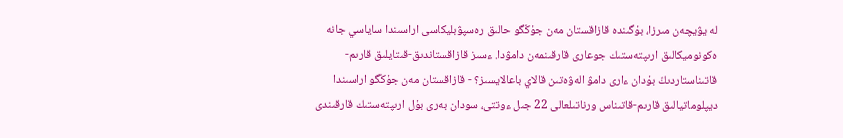لە يۋيچەن مىرزا، بۇگىندە قازاقستان مەن جۇڭگو حالىق رەسپۋبليكاسى اراسىندا ساياسي جانە ەكونوميكالىق ارىپتەستىك جوعارى قارقىنمەن دامۋدا. ءسىز قازاقستاندىق-قىتايلىق قارىم-قاتىناستاردىڭ بۇدان ءارى دامۋ الەۋەتىن قالاي باعالايسىز؟ - قازاقستان مەن جۇڭگو اراسىندا ديپلوماتيالىق قارىم-قاتىناس ورناتىلعالى 22 جىل ءوتتى، سودان بەرى بۇل ارىپتەستىك قارقىندى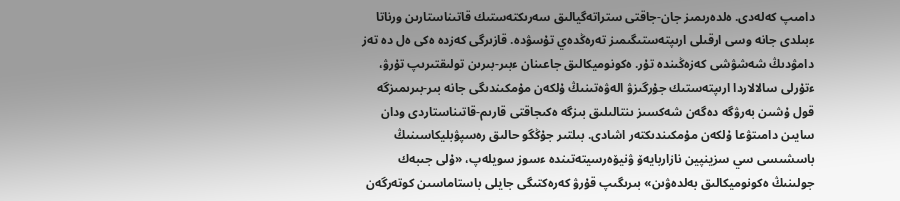دامىپ كەلەدى. ەلدەرىمىز جان-جاقتى ستراتەگيالىق سەرىكتەستىك قاتىناستارىن ورناتا ءبىلدى جانە وسى ارقىلى ارىپتەستىگىمىز تەرەڭدەي تۇسۋدە. قازىرگى كەزدە ەكى ەل دە تەز دامۋدىڭ شەشۋشى كەزەڭىندە تۇر. ەكونوميكالىق جاعىنان ءبىر-بىرىن تولىقتىرىپ تۇرۋ، ءتۇرلى سالالاردا ارىپتەستىك جۇرگىزۋ الەۋەتىنىڭ ۇلكەن مۇمكىندىگى جانە بىر-بىرىمىزگە قول ۇشىن بەرۋگە دەگەن شەكسىز ىنتالىلىق بىزگە ەكىجاقتى قارىم-قاتىناستاردى ودان سايىن دامىتۋعا ۇلكەن مۇمكىندىكتەر اشادى. بىلتىر جۇڭگو حالىق رەسپۋبليكاسىنىڭ باسشىسى سي سزينپين نازاربايەۆ ۋنيۆەرسيتەتىندە ءسوز سويلەپ، «ۇلى جىبەك جولىنىڭ ەكونوميكالىق بەلدەۋىن» بىرىگىپ قۇرۋ كەرەكتىگى جايلى باستاماسىن كوتەرگەن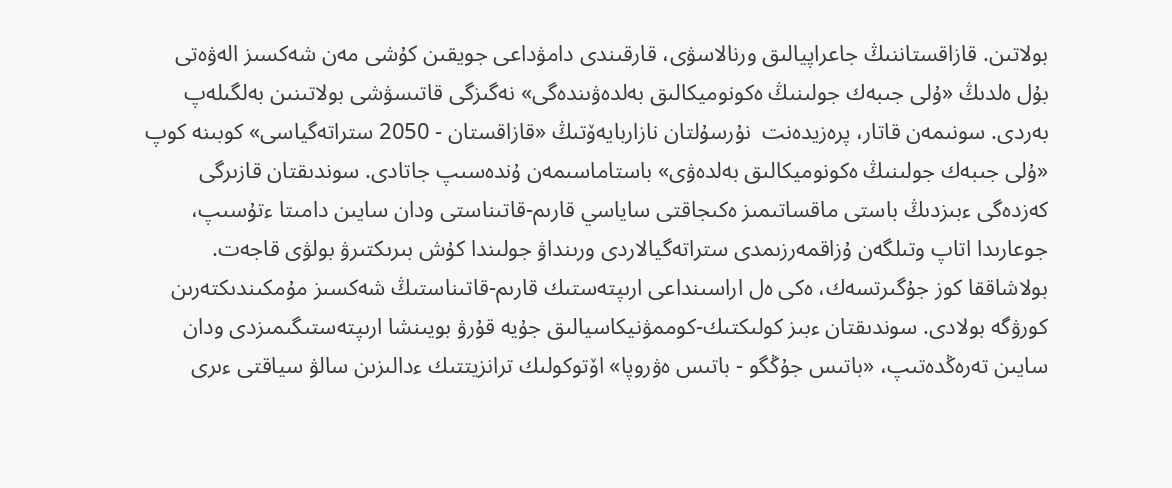بولاتىن. قازاقستاننىڭ جاعراپيالىق ورنالاسۋى، قارقىندى دامۋداعى جويقىن كۇشى مەن شەكسىز الەۋەتى  بۇل ەلدىڭ «ۇلى جىبەك جولىنىڭ ەكونوميكالىق بەلدەۋىندەگى» نەگىزگى قاتىسۋشى بولاتىنىن بەلگىلەپ بەردى. سونىمەن قاتار، پرەزيدەنت  نۇرسۇلتان نازاربايەۆتىڭ «قازاقستان - 2050 ستراتەگياسى» كوبىنە كوپ «ۇلى جىبەك جولىنىڭ ەكونوميكالىق بەلدەۋى» باستاماسىمەن ۇندەسىپ جاتادى. سوندىقتان قازىرگى كەزدەگى ءبىزدىڭ باستى ماقساتىمىز ەكىجاقتى ساياسي قارىم-قاتىناستى ودان سايىن دامىتا ءتۇسىپ، جوعارىدا اتاپ وتىلگەن ۇزاقمەرزىمدى ستراتەگيالاردى ورىنداۋ جولىندا كۇش بىرىكتىرۋ بولۋى قاجەت. بولاشاققا كوز جۇگىرتسەك، ەكى ەل اراسىنداعى ارىپتەستىك قارىم-قاتىناستىڭ شەكسىز مۇمكىندىكتەرىن كورۋگە بولادى. سوندىقتان ءبىز كولىكتىك-كوممۋنيكاسيالىق جۇيە قۇرۋ بويىنشا ارىپتەستىگىمىزدى ودان سايىن تەرەڭدەتىپ، «باتىس جۇڭگو - باتىس ەۋروپا» اۆتوكولىك ترانزيتتىك ءدالىزىن سالۋ سياقتى ءىرى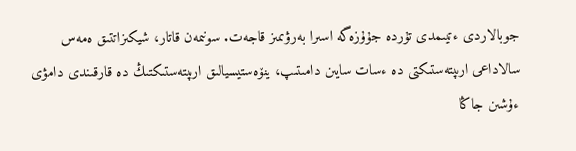جوبالاردى ءتيىمدى تۇردە جۇۇزەگە اسىرا بەرۋىمىز قاجەت. سونىمەن قاتار، شيكىزاتتىق ەمەس سالاداعى ارىپتەستىكتى دە ءسات سايىن دامىتىپ، ينۆەستيسيالىق ارىپتەستىكتىڭ دە قارقىندى دامۋى ءۇشىن جاڭا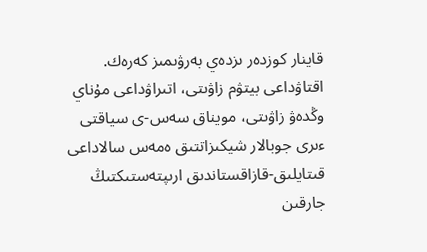قاينار كوزدەر ىزدەي بەرۋىمىز كەرەك. اقتاۋداعى بيتۋم زاۋىتى، اتىراۋداعى مۇناي وڭدەۋ زاۋىتى، مويناق سەس-ى سياقتى ءىرى جوبالار شيكىزاتتىق ەمەس سالاداعى  قىتايلىق-قازاقستاندىق ارىپتەستىكتىڭ جارقىن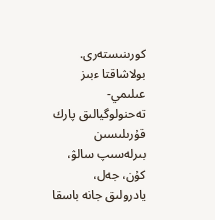كورىنىستەرى. بولاشاقتا ءبىز عىلىمي-تەحنولوگيالىق پارك قۇرىلىسىن بىرلەسىپ سالۋ، كۇن، جەل، يادرولىق جانە باسقا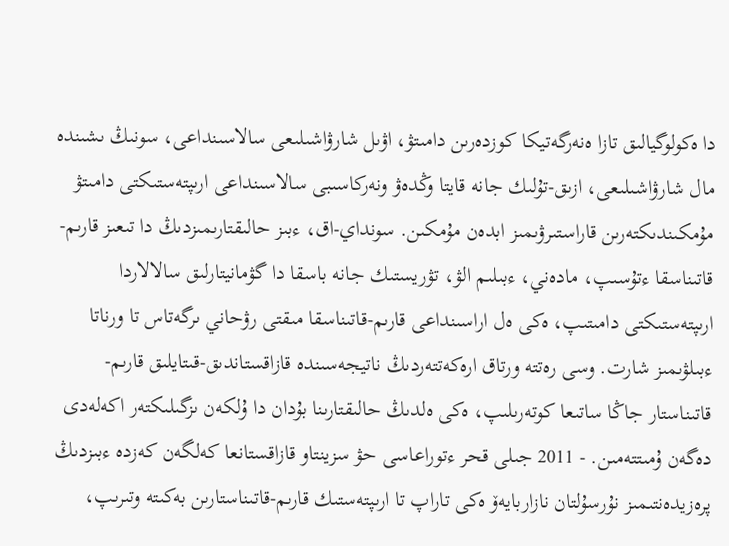دا ەكولوگيالىق تازا ەنەرگەتيكا كوزدەرىن دامىتۋ، اۋىل شارۋاشىلىعى سالاسىنداعى، سونىڭ ىشىندە مال شارۋاشىلىعى، ازىق-تۇلىك جانە قايتا وڭدەۋ ونەركاسىبى سالاسىنداعى ارىپتەستىكتى دامىتۋ مۇمكىندىكتەرىن قاراستىرۋىمىز ابدەن مۇمكىن. سونداي-اق، ءبىز حالىقتارىمىزدىڭ دا تىعىز قارىم-قاتىناسقا ءتۇسىپ، مادەني، ءبىلىم الۋ، تۋريستىك جانە باسقا دا گۋمانيتارلىق سالالاردا ارىپتەستىكتى دامىتىپ، ەكى ەل اراسىنداعى قارىم-قاتىناسقا مىقتى رۋحاني ىرگەتاس تا ورناتا ءبىلۋىمىز شارت. وسى رەتتە ورتاق ارەكەتتەردىڭ ناتيجەسىندە قازاقستاندىق-قىتايلىق قارىم-قاتىناستار جاڭا ساتىعا كوتەرىلىپ، ەكى ەلدىڭ حالىقتارىنا بۇدان دا ۇلكەن ىزگىلىكتەر اكەلەدى دەگەن ۇمىتتەمىن. - 2011 جىلى قحر ءتوراعاسى حۋ سزينتاو قازاقستانعا كەلگەن كەزدە ءبىزدىڭ پرەزيدەنتىمىز نۇرسۇلتان نازاربايەۆ ەكى تاراپ تا ارىپتەستىك قارىم-قاتىناستارىن بەكىتە وتىرىپ،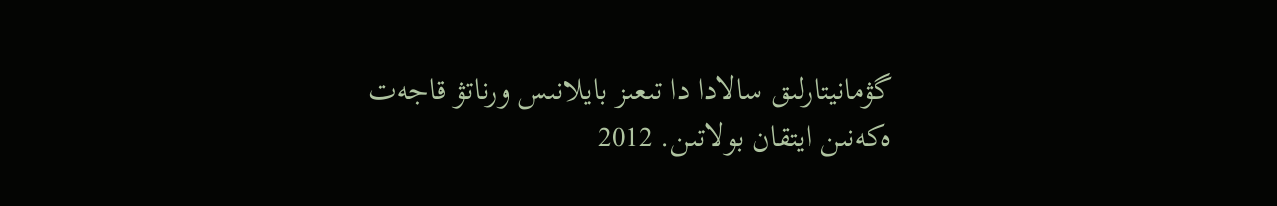گۋمانيتارلىق سالادا دا تىعىز بايلانىس ورناتۋ قاجەت ەكەنىن ايتقان بولاتىن. 2012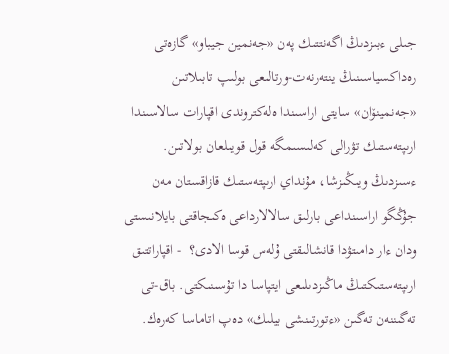جىلى ءبىزدىڭ اگەنتتىك پەن «جەنمين جيباو» گازەتى رەداكسياسىنىڭ ينتەرنەت-ورتالىعى بولىپ تابىلاتىن «جەنمينۆان» سايتى اراسىندا ەلەكتروندى اقپارات سالاسىندا ارىپتەستىك تۋرالى كەلىسىمگە قول قويىلعان بولاتىن. ءسىزدىڭ ويىڭىزشا، مۇنداي ارىپتەستىك قازاقستان مەن جۇڭگو اراسىنداعى بارلىق سالالارداعى ەكىجاقتى بايلانىستى ودان ءار دامىتۋدا قانشالىقتى ۇلەس قوسا الادى؟  - اقپاراتتىق ارىپتەستىكتىڭ ماڭىزدىلىعى ايتپاسا دا تۇسىنىكتى. باق-تى تەگىننەن تەگىن «ءتورتىنشى بيلىك» دەپ اتاماسا كەرەك.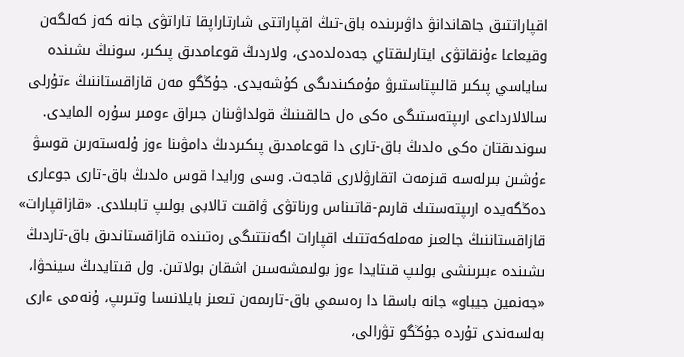اقپاراتتىق جاھاندانۋ داۋىرىندە باق-تىڭ اقپاراتتى شارتاراپقا تاراتۋى جانە كەز كەلگەن وقيعاعا ءۇنقاتۋى ايتارلىقتاي جەدەلدەدى، ولاردىڭ قوعامدىق پىكىر، سونىڭ ىشىندە ساياسي پىكىر قالىپتاستىرۋ مۇمكىندىگى كۇشەيدى. جۇڭگو مەن قازاقستاننىڭ ءتۇرلى سالالارداعى ارىپتەستىگى ەكى ەل حالقىنىڭ قولداۋىنان جىراق ءومىر سۇرە المايدى. سوندىقتان ەكى ەلدىڭ باق-تارى دا قوعامدىق پىكىردىڭ دامۋىنا ءوز ۇلەستەرىن قوسۋ ءۇشىن بىرلەسە قىزمەت اتقارۋلارى قاجەت. وسى ورايدا قوس ەلدىڭ باق-تارى جوعارى دەڭگەيدە ارىپتەستىك قارىم-قاتىناس ورناتۋى ۋاقىت تالابى بولىپ تابىلادى. «قازاقپارات» قازاقستاننىڭ جالعىز مەملەكەتتىك اقپارات اگەنتتىگى رەتىندە قازاقستاندىق باق-تاردىڭ ىشىندە ءبىرىنشى بولىپ قىتايدا ءوز بولىمشەسىن اشقان بولاتىن. ول قىتايدىڭ سينحۋا، «جەنمين جيباو» جانە باسقا دا رەسمي باق-تارىمەن تىعىز بايلانىسا وتىرىپ، ۇنەمى ءارى بەلسەندى تۇردە جۇڭگو تۋرالى،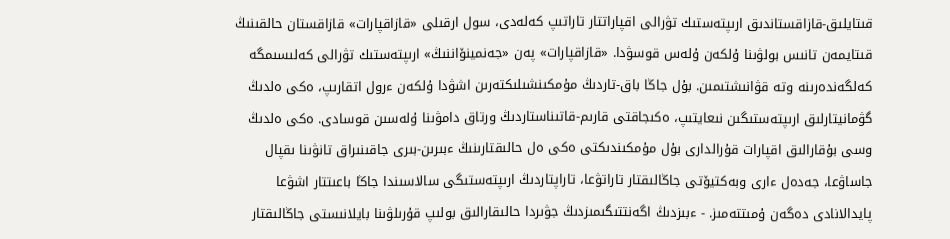قىتايلىق-قازاقستاندىق ارىپتەستىك تۋرالى اقپاراتتار تاراتىپ كەلەدى، سول ارقىلى «قازاقپارات» قازاقستان حالقىنىڭ قىتايمەن تانىس بولۋىنا ۇلكەن ۇلەس قوسۋدا. «قازاقپارات» پەن «جەنمينۆاننىڭ» ارىپتەستىك تۋرالى كەلىسىمگە كەلگەندەرىنە وتە قۋانىشتىمىن. بۇل جاڭا باق-تاردىڭ مۇمكىنشىلىكتەرىن اشۋدا ۇلكەن ءرول اتقارىپ، ەكى ەلدىڭ گۋمانيتارلىق ارىپتەستىگىن نىعايتىپ، ەكىجاقتى قارىم-قاتىناستاردىڭ ورتاق دامۋىنا ۇلەسىن قوسادى. ەكى ەلدىڭ وسى بۇقارالىق اقپارات قۇرالدارى بۇل مۇمكىندىكتى ەكى ەل حالىقتارىنىڭ ءبىرىن-بىرى جاقىنىراق تانۋىنا ىقپال جاساۋعا، جەدەل ءارى وبەكتيۆتى جاڭالىقتار تاراتۋعا، تاراپتاردىڭ ارىپتەستىگى سالاسىندا جاڭا باعىتتار اشۋعا پايدالانادى دەگەن ۇمىتتەمىز. - ءبىزدىڭ اگەنتتىگىمىزدىڭ جۋىردا حالىقارالىق بولىپ قۇرىلۋىنا بايلانىستى جاڭالىقتار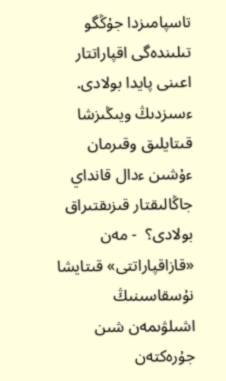تاسپامىزدا جۇڭگو تىلىندەگى اقپاراتتار اعىنى پايدا بولادى. ءسىزدىڭ ويىڭىزشا قىتايلىق وقىرمان ءۇشىن ءدال قانداي جاڭالىقتار قىزىقتىراق بولادى؟  - مەن «قازاقپاراتتى» قىتايشا نۇسقاسىنىڭ اشىلۋىمەن شىن جۇرەكتەن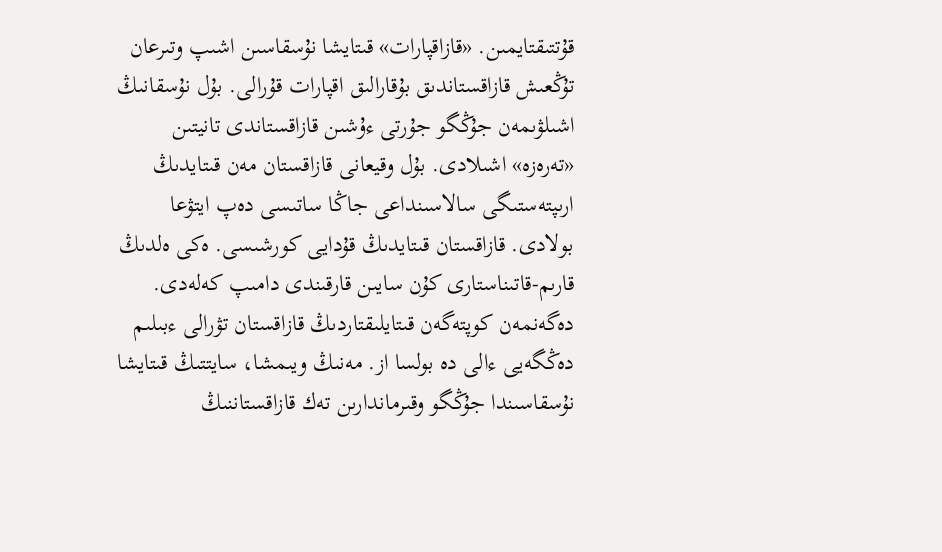قۇتتىقتايمىن. «قازاقپارات» قىتايشا نۇسقاسىن اشىپ وتىرعان تۇڭعىش قازاقستاندىق بۇقارالىق اقپارات قۇرالى. بۇل نۇسقانىڭ اشىلۋىمەن جۇڭگو جۇرتى ءۇشىن قازاقستاندى تانيتىن «تەرەزە» اشىلادى. بۇل وقيعانى قازاقستان مەن قىتايدىڭ ارىپتەستىگى سالاسىنداعى جاڭا ساتىسى دەپ ايتۋعا بولادى. قازاقستان قىتايدىڭ قۇدايى كورشىسى. ەكى ەلدىڭ قارىم-قاتىناستارى كۇن سايىن قارقىندى دامىپ كەلەدى. دەگەنمەن كوپتەگەن قىتايلىقتاردىڭ قازاقستان تۋرالى ءبىلىم دەڭگەيى ءالى دە بولسا از. مەنىڭ ويىمشا، سايتتىڭ قىتايشا نۇسقاسىندا جۇڭگو وقىرماندارىن تەك قازاقستاننىڭ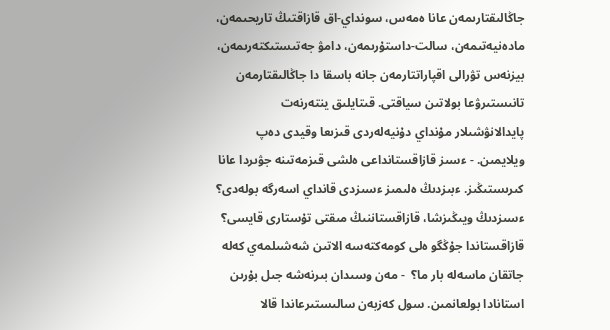جاڭالىقتارىمەن عانا ەمەس، سونداي-اق قازاقتىڭ تاريحىمەن، مادەنيەتىمەن، سالت-داستۇرىمەن، دامۋ جەتىستىكتەرىمەن، بيزنەس تۋرالى اقپاراتتارمەن جانە باسقا دا جاڭالىقتارمەن تانىستىرۋعا بولاتىن سياقتى. قىتايلىق ينتەرنەت پايدالانۋشىلار مۇنداي دۇنيەلەردى قىزىعا وقيدى دەپ ويلايمىن. - ءسىز قازاقستانداعى ەلشى قىزمەتىنە جۋىردا عانا كىرىستىڭىز. ءبىزدىڭ ەلىمىز ءسىزدى قانداي اسەرگە بولەدى؟ ءسىزدىڭ ويىڭىزشا، قازاقستاننىڭ مىقتى تۇستارى قايسى؟ قازاقستاندا جۇڭگو ەلى كومەكتەسە الاتىن شەشىلمەي كەلە جاتقان ماسەلە بار ما؟  - مەن وسىدان بىرنەشە جىل بۇرىن استانادا بولعانمىن. سول كەزبەن سالىستىرعاندا قالا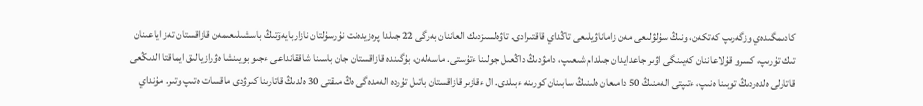كادىمگىدەي وزگەرىپ كەتكەن، ونىڭ سۇلۋلىعى مەن زاماناۋيلىعى تاڭداي قاقتىرادى. تاۋەلسىزدىك العاننان بەرگى 22 جىلدا پرەزيدەنت نۇرسۇلتان نازاربايەۆتىڭ باسشىلىعىمەن قازاقستان تەز اياعىنان تىك تۇرىپ، كسرو قۇلاعاننان كەيىنگى اۋىر جاعدايدان جىلدام شىعىپ، دامۋدىڭ داڭعىل جولىنا ءتۇستى. ماسەلەن، بۇگىندە قازاقستان جان باسىنا شاققانداعى ءجىو بويىنشا ەۋرازيالىق ايماقتا الدىڭعى قاتارلى ەلدەردىڭ توبىنا ەنىپ، ءتىپتى الەمنىڭ 50 دامىعان ەلىنىڭ سابىنان كورىنە ءبىلدى. ال ءقازىر قازاقستان باتىل تۇردە الەمدەگى ەڭ مىقتى 30 ەلدىڭ قاتارىنا كىرۋدى ماقسات ەتىپ وتىر. مۇنداي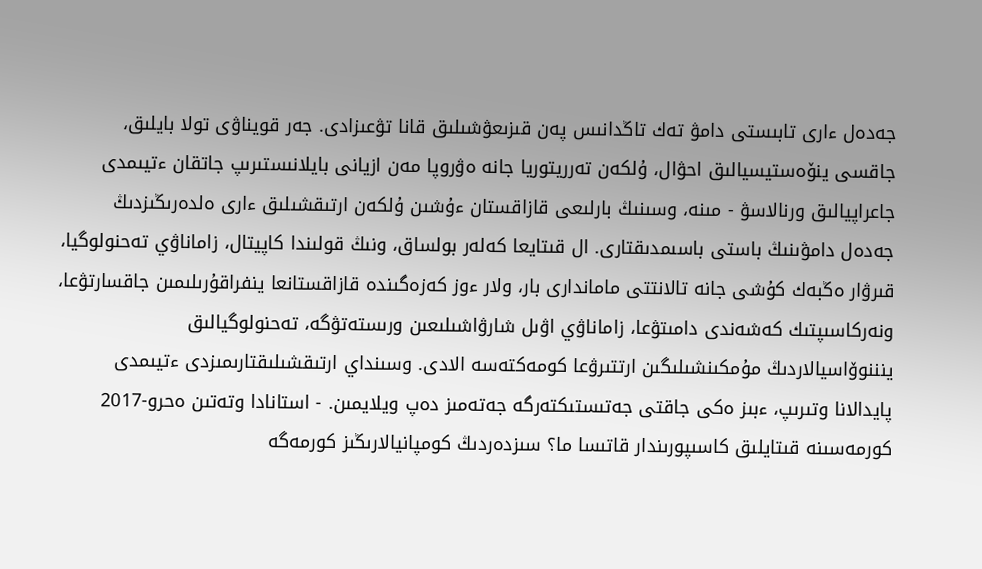جەدەل ءارى تابىستى دامۋ تەك تاڭدانىس پەن قىزىعۋشىلىق قانا تۋعىزادى. جەر قويناۋى تولا بايلىق، جاقسى ينۆەستيسيالىق احۋال، ۇلكەن تەرريتوريا جانە ەۋروپا مەن ازيانى بايلانىستىرىپ جاتقان ءتيىمدى جاعراپيالىق ورنالاسۋ - مىنە، وسىنىڭ بارلىعى قازاقستان ءۇشىن ۇلكەن ارتىقشىلىق ءارى ەلدەرىڭىزدىڭ جەدەل دامۋىنىڭ باستى باسىمدىقتارى. ال قىتايعا كەلەر بولساق، ونىڭ قولىندا كاپيتال، زاماناۋي تەحنولوگيا، قىرۋار ەڭبەك كۇشى جانە تالانتتى ماماندارى بار، ولار ءوز كەزەگىندە قازاقستانعا ينفراقۇرىلىمىن جاقسارتۋعا، ونەركاسىپتىك كەشەندى دامىتۋعا، زاماناۋي اۋىل شارۋاشىلىعىن ورىستەتۋگە، تەحنولوگيالىق ينننوۆاسيالاردىڭ مۇمكىنشىلىگىن ارتتىرۋعا كومەكتەسە الادى. وسىنداي ارتىقشىلىقتارىمىزدى ءتيىمدى پايدالانا وتىرىپ، ءبىز ەكى جاقتى جەتىستىكتەرگە جەتەمىز دەپ ويلايمىن. - استانادا وتەتىن ەحرو-2017 كورمەسىنە قىتايلىق كاسىپورىندار قاتىسا ما؟ سىزدەردىڭ كومپانيالارىڭىز كورمەگە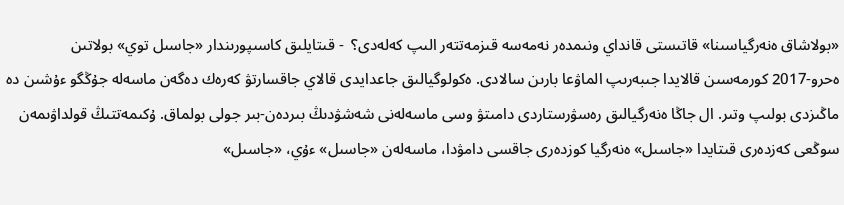«بولاشاق ەنەرگياسىنا» قاتىستى قانداي ونىمدەر نەمەسە قىزمەتتەر الىپ كەلەدى؟  - قىتايلىق كاسىپورىندار «جاسىل توي» بولاتىن ەحرو-2017 كورمەسىن قالايدا جىبەرىپ الماۋعا بارىن سالادى. ەكولوگيالىق جاعدايدى قالاي جاقسارتۋ كەرەك دەگەن ماسەلە جۇڭگو ءۇشىن دە ماڭىزدى بولىپ وتىر. ال جاڭا ەنەرگيالىق رەسۋرستاردى دامىتۋ وسى ماسەلەنى شەشۋدىڭ بىردەن-بىر جولى بولماق. ۇكىمەتتىڭ قولداۋىمەن سوڭعى كەزدەرى قىتايدا «جاسىل» ەنەرگيا كوزدەرى جاقسى دامۋدا، ماسەلەن «جاسىل» ءۇي، «جاسىل»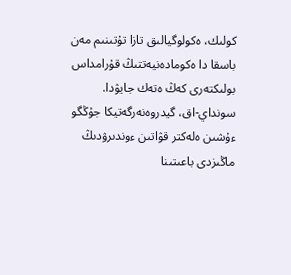كولىك، ەكولوگيالىق تازا تۇتىنىم مەن باسقا دا ەكومادەنيەتتىڭ قۇرامداس بولىكتەرى كەڭ ەتەك جايۋدا. سونداي-اق، گيدروەنەرگەتيكا جۇڭگو ءۇشىن ەلەكتر قۋاتىن ءوندىرۋدىڭ ماڭىزدى باعىتىنا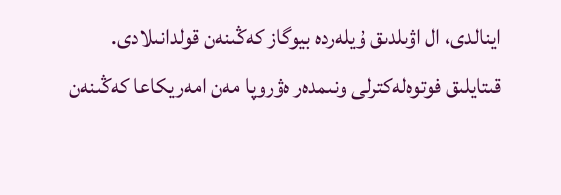اينالدى، ال اۋىلدىق ۇيلەردە بيوگاز كەڭىنەن قولدانىلادى. قىتايلىق فوتوەلەكترلى ونىمدەر ەۋروپا مەن امەريكاعا كەڭىنەن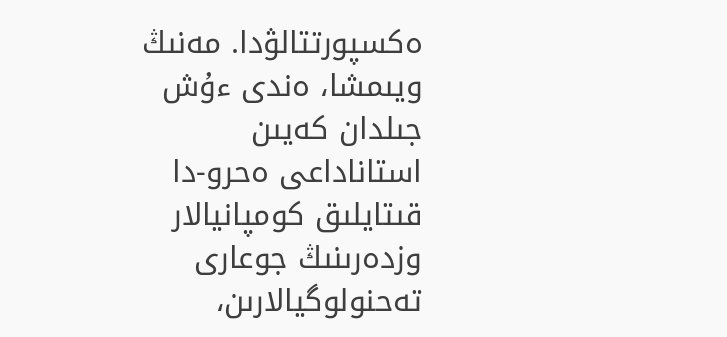ەكسپورتتالۋدا. مەنىڭ ويىمشا، ەندى ءۇش جىلدان كەيىن استاناداعى ەحرو-دا قىتايلىق كومپانيالار وزدەرىنىڭ جوعارى تەحنولوگيالارىن،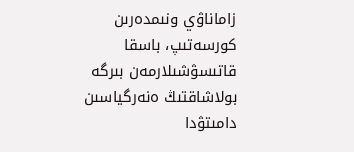زاماناۋي ونىمدەرىن كورسەتىپ، باسقا قاتىسۋشىلارمەن بىرگە بولاشاقتىڭ ەنەرگياسىن دامىتۋدا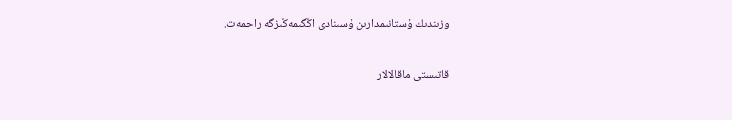وزىندىك ۇستانىمدارىن ۇسىنادى اڭگىمەڭىزگە راحمەت.

قاتىستى ماقالالار